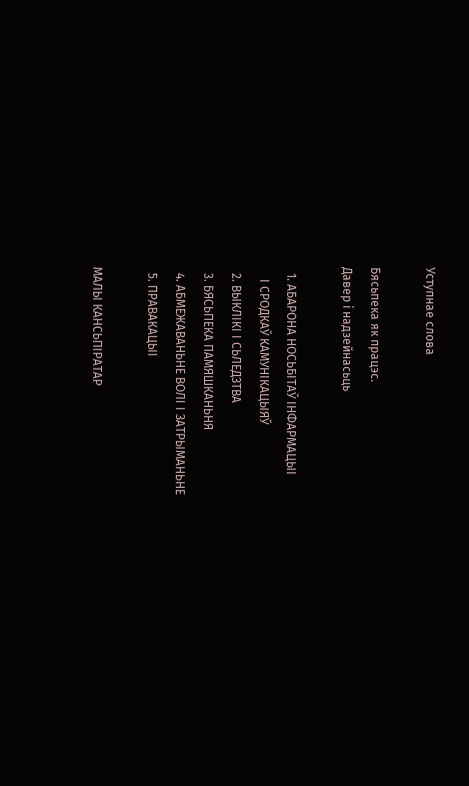Уступнае слова

Бясьпека як працэс.
Давер і надзейнасьць

  1. АБАРОНА НОСЬБІТАЎ ІНФАРМАЦЫІ
    І СРОДКАЎ КАМУНІКАЦЫЯЎ
  2. ВЫКЛІКІ І СЬЛЕДЗТВА
  3. БЯСЬПЕКА ПАМЯШКАНЬНЯ
  4. АБМЕЖАВАНЬНЕ ВОЛІ І ЗАТРЫМАНЬНЕ
  5. ПРАВАКАЦЫІ

МАЛЫ КАНСЬПІРАТАР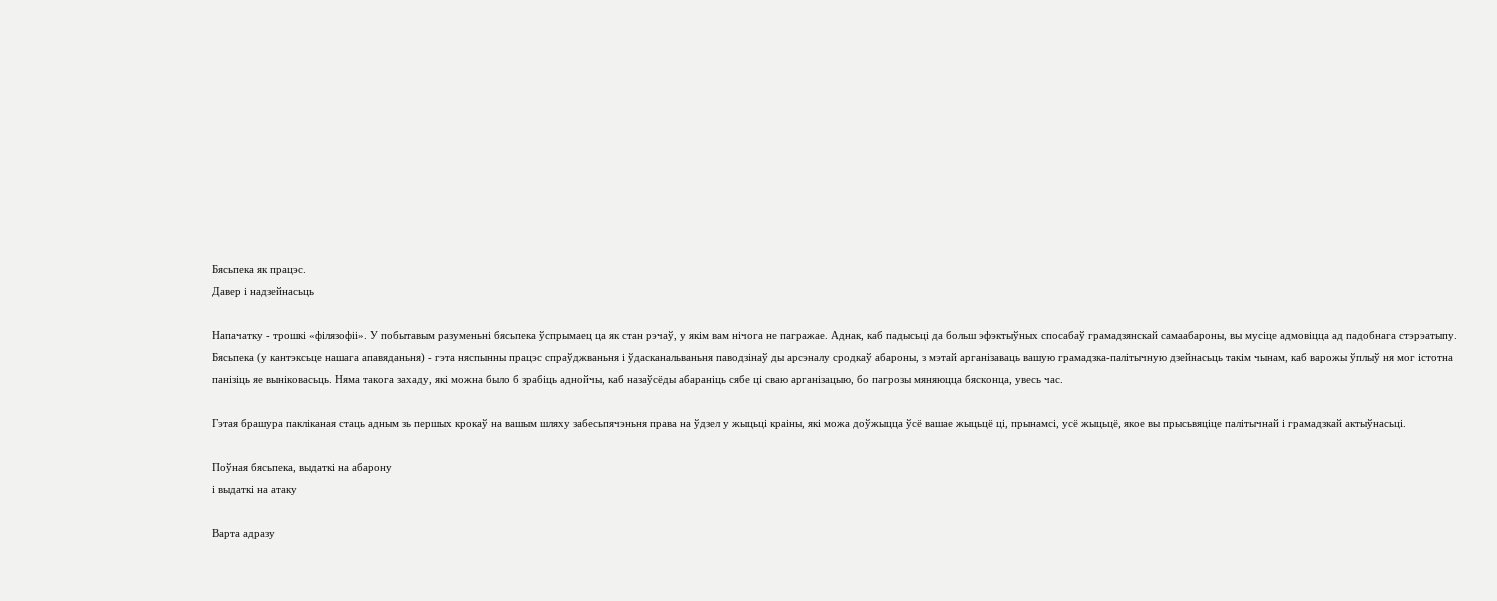Бясьпека як працэс.
Давер і надзейнасьць

Напачатку - трошкі «філязофіі». У побытавым разуменьні бясьпека ўспрымаец ца як стан рэчаў, у якім вам нічога не пагражае. Аднак, каб падысьці да больш эфэктыўных спосабаў грамадзянскай самаабароны, вы мусіце адмовіцца ад падобнага стэрэатыпу. Бясьпека (у кантэксьце нашага апавяданьня) - гэта няспынны працэс спраўджваньня і ўдасканальваньня паводзінаў ды арсэналу сродкаў абароны, з мэтай арганізаваць вашую грамадзка-палітычную дзейнасьць такім чынам, каб варожы ўплыў ня мог істотна панізіць яе выніковасьць. Няма такога захаду, які можна было б зрабіць аднойчы, каб назаўсёды абараніць сябе ці сваю арганізацыю, бо пагрозы мяняюцца бясконца, увесь час.

Гэтая брашура пакліканая стаць адным зь першых крокаў на вашым шляху забесьпячэньня права на ўдзел у жыцьці краіны, які можа доўжыцца ўсё вашае жыцьцё ці, прынамсі, усё жыцьцё, якое вы прысьвяціце палітычнай і грамадзкай актыўнасьці.

Поўная бясьпека, выдаткі на абарону
і выдаткі на атаку

Варта адразу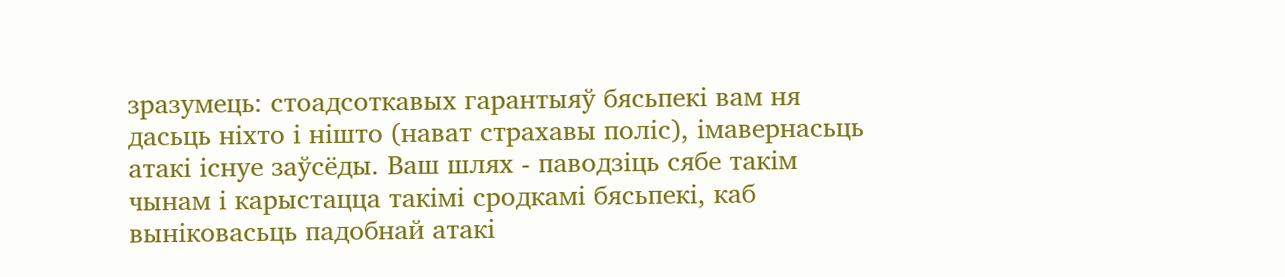зразумець: стоадсоткавых гарантыяў бясьпекі вам ня дасьць ніхто і нішто (нават страхавы поліс), імавернасьць атакі існуе заўсёды. Ваш шлях - паводзіць сябе такім чынам і карыстацца такімі сродкамі бясьпекі, каб выніковасьць падобнай атакі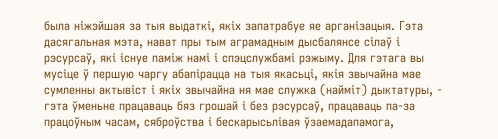была ніжэйшая за тыя выдаткі, якіх запатрабуе яе арганізацыя. Гэта дасягальная мэта, нават пры тым аграмадным дысбалянсе сілаў і рэсурсаў, які існуе паміж намі і спэцслужбамі рэжыму. Для гэтага вы мусіце ў першую чаргу абапірацца на тыя якасьці, якія звычайна мае сумленны актывіст і якіх звычайна ня мае служка (найміт) дыктатуры, - гэта ўменьне працаваць бяз грошай і без рэсурсаў, працаваць па-за працоўным часам, сяброўства і бескарысьлівая ўзаемадапамога,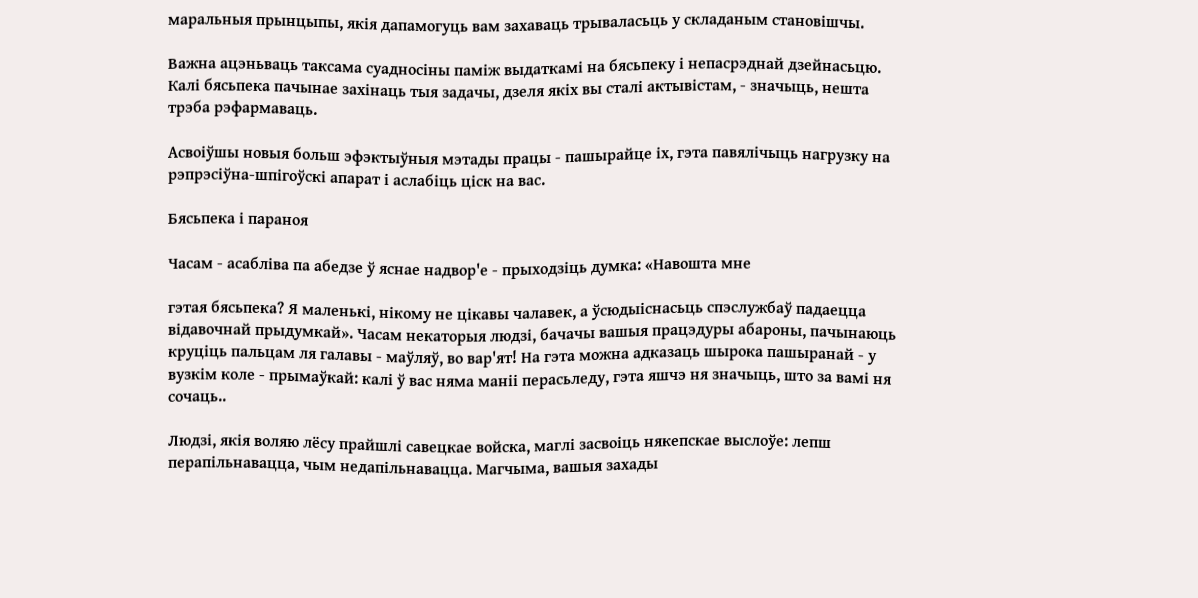маральныя прынцыпы, якія дапамогуць вам захаваць трываласьць у складаным становішчы.

Важна ацэньваць таксама суадносіны паміж выдаткамі на бясьпеку і непасрэднай дзейнасьцю. Калі бясьпека пачынае захінаць тыя задачы, дзеля якіх вы сталі актывістам, - значыць, нешта трэба рэфармаваць.

Асвоіўшы новыя больш эфэктыўныя мэтады працы - пашырайце іх, гэта павялічыць нагрузку на рэпрэсіўна-шпігоўскі апарат і аслабіць ціск на вас.

Бясьпека і параноя

Часам - асабліва па абедзе ў яснае надвор'е - прыходзіць думка: «Навошта мне

гэтая бясьпека? Я маленькі, нікому не цікавы чалавек, а ўсюдыіснасьць спэслужбаў падаецца відавочнай прыдумкай». Часам некаторыя людзі, бачачы вашыя працэдуры абароны, пачынаюць круціць пальцам ля галавы - маўляў, во вар'ят! На гэта можна адказаць шырока пашыранай - у вузкім коле - прымаўкай: калі ў вас няма маніі перасьледу, гэта яшчэ ня значыць, што за вамі ня сочаць..

Людзі, якія воляю лёсу прайшлі савецкае войска, маглі засвоіць някепскае выслоўе: лепш перапільнавацца, чым недапільнавацца. Магчыма, вашыя захады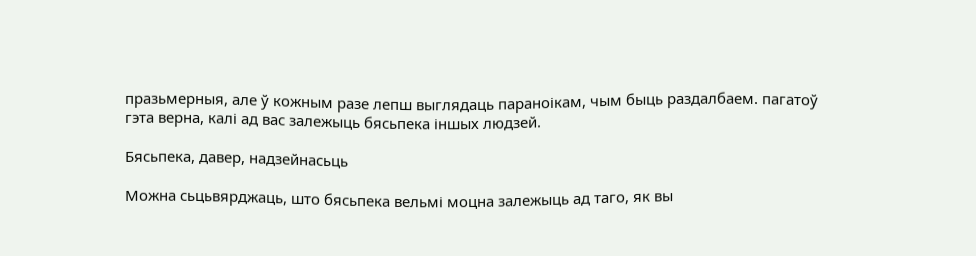празьмерныя, але ў кожным разе лепш выглядаць параноікам, чым быць раздалбаем. пагатоў гэта верна, калі ад вас залежыць бясьпека іншых людзей.

Бясьпека, давер, надзейнасьць

Можна сьцьвярджаць, што бясьпека вельмі моцна залежыць ад таго, як вы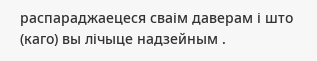распараджаецеся сваім даверам і што (каго) вы лічыце надзейным .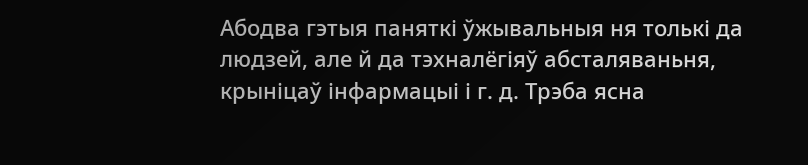Абодва гэтыя паняткі ўжывальныя ня толькі да людзей, але й да тэхналёгіяў абсталяваньня, крыніцаў інфармацыі і г. д. Трэба ясна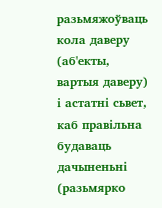разьмяжоўваць кола даверу (аб'екты, вартыя даверу) і астатні сьвет, каб правільна будаваць дачыненьні (разьмярко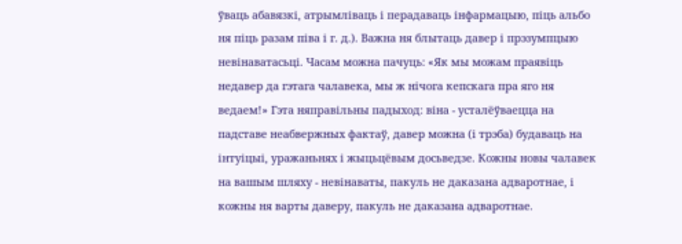ўваць абавязкі, атрымліваць і перадаваць інфармацыю, піць альбо ня піць разам піва і г. д.). Важна ня блытаць давер і прэзумпцыю невінаватасьці. Часам можна пачуць: «Як мы можам праявіць недавер да гэтага чалавека, мы ж нічога кепскага пра яго ня ведаем!» Гэта няправільны падыход: віна - усталёўваецца на падставе неабвержных фактаў, давер можна (і трэба) будаваць на інтуіцыі, уражаньнях і жыцьцёвым досьведзе. Кожны новы чалавек на вашым шляху - невінаваты, пакуль не даказана адваротнае, і кожны ня варты даверу, пакуль не даказана адваротнае.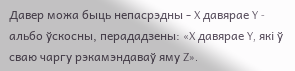Давер можа быць непасрэдны - X давярае Y - альбо ўскосны, перададзены: «X давярае Y, які ў сваю чаргу рэкамэндаваў яму Z».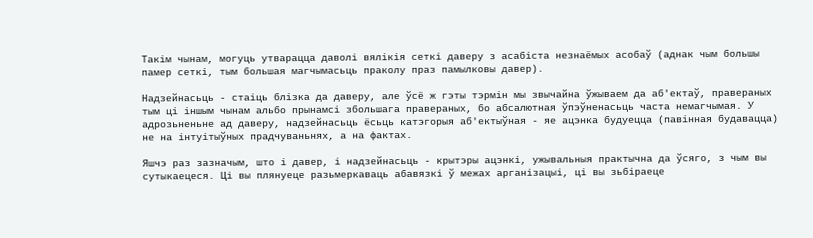Такім чынам, могуць утварацца даволі вялікія сеткі даверу з асабіста незнаёмых асобаў (аднак чым большы памер сеткі, тым большая магчымасьць праколу праз памылковы давер).

Надзейнасьць - стаіць блізка да даверу, але ўсё ж гэты тэрмін мы звычайна ўжываем да аб'ектаў, правераных тым ці іншым чынам альбо прынамсі збольшага правераных, бо абсалютная ўпэўненасьць часта немагчымая. У адрозьненьне ад даверу, надзейнасьць ёсьць катэгорыя аб'ектыўная - яе ацэнка будуецца (павінная будавацца) не на інтуітыўных прадчуваньнях, а на фактах.

Яшчэ раз зазначым, што і давер, і надзейнасьць - крытэры ацэнкі, ужывальныя практычна да ўсяго, з чым вы сутыкаецеся. Ці вы плянуеце разьмеркаваць абавязкі ў межах арганізацыі, ці вы зьбіраеце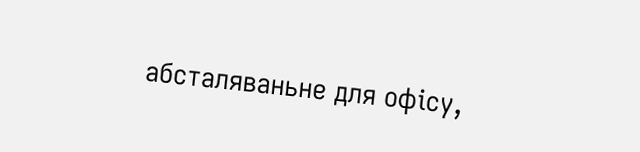абсталяваньне для офісу,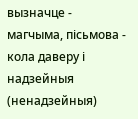вызначце - магчыма, пісьмова - кола даверу і надзейныя (ненадзейныя)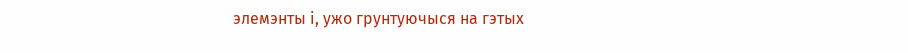элемэнты і, ужо грунтуючыся на гэтых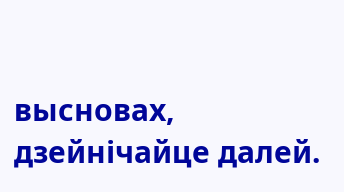высновах, дзейнічайце далей.